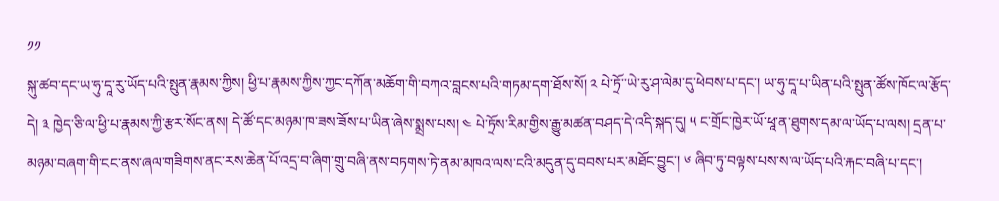༡༡
སྐུ་ཚབ་དང་ཡ་ཧུ་དཱ་རུ་ཡོད་པའི་སྤུན་རྣམས་ཀྱིས། ཕྱི་པ་རྣམས་ཀྱིས་ཀྱང་དཀོན་མཆོག་གི་བཀའ་བླངས་པའི་གཏམ་དག་ཐོས་སོ། ༢ པེ་ཏྲོ་་ཡེ་རུ་ཤ་ལེམ་དུ་ཕེབས་པ་དང་། ཡ་ཧུ་དཱ་པ་ཡིན་པའི་སྤུན་ཚོས་ཁོང་ལ་རྩོད་དེ། ༣ ཁྱེད་ཅི་ལ་ཕྱི་པ་རྣམས་ཀྱི་རྩར་སོང་ནས། དེ་ཚོ་དང་མཉམ་ཁ་ཟས་ཟོས་པ་ཡིན་ཞེས་སྨྲས་པས། ༤ པེ་ཏྲོས་རིམ་གྱིས་རྒྱུ་མཚན་བཤད་དེ་འདི་སྐད་དུ། ༥ ང་གྲོང་ཁྱེར་ཡོ་ཕཱ་ན་ཐུགས་དམ་ལ་ཡོད་པ་ལས། དྲན་པ་མཉམ་བཞག་གི་ངང་ནས་ཞལ་གཟིགས་ནང་རས་ཆེན་པོ་འདྲ་བ་ཞིག་གྲུ་བཞི་ནས་བཏགས་ཏེ་ནམ་མཁའ་ལས་ངའི་མདུན་དུ་བབས་པར་མཐོང་བྱུང་། ༦ ཞིབ་ཏུ་བལྟས་པས་ས་ལ་ཡོད་པའི་རྐང་བཞི་པ་དང་།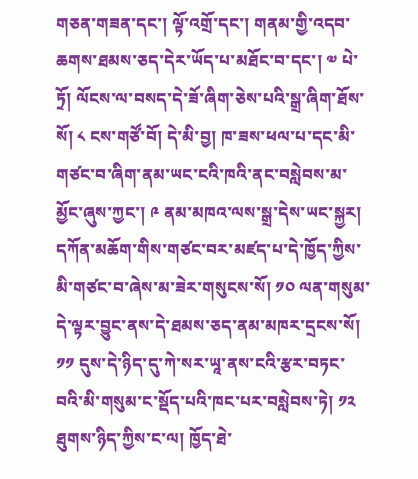གཅན་གཟན་དང་། ལྟོ་འགྲོ་དང་། གནམ་གྱི་འདབ་ཆགས་ཐམས་ཅད་དེར་ཡོད་པ་མཐོང་བ་དང་། ༧ པེ་ཏྲོ། ལོངས་ལ་བསད་དེ་ཟོ་ཞིག་ཅེས་པའི་སྒྲ་ཞིག་ཐོས་སོ། ༨ ངས་གཙོ་བོ། དེ་མི་བྱ། ཁ་ཟས་ཕལ་པ་དང་མི་གཙང་བ་ཞིག་ནམ་ཡང་ངའི་ཁའི་ནང་བསླེབས་མ་མྱོང་ཞུས་ཀྱང་། ༩ ནམ་མཁའ་ལས་སྒྲ་དེས་ཡང་སྐྱར། དཀོན་མཆོག་གིས་གཙང་བར་མཛད་པ་དེ་ཁྱོད་ཀྱིས་མི་གཙང་བ་ཞེས་མ་ཟེར་གསུངས་སོ། ༡༠ ལན་གསུམ་དེ་ལྟར་བྱུང་ནས་དེ་ཐམས་ཅད་ནམ་མཁར་དྲངས་སོ། ༡༡ དུས་དེ་ཉིད་དུ་ཀེ་སར་ཡཱ་ནས་ངའི་རྩར་བཏང་བའི་མི་གསུམ་ང་སྡོད་པའི་ཁང་པར་བསླེབས་ཏེ། ༡༢ ཐུགས་ཉིད་ཀྱིས་ང་ལ། ཁྱོད་ཐེ་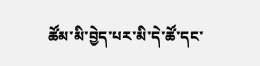ཚོམ་མི་བྱེད་པར་མི་དེ་ཚོ་དང་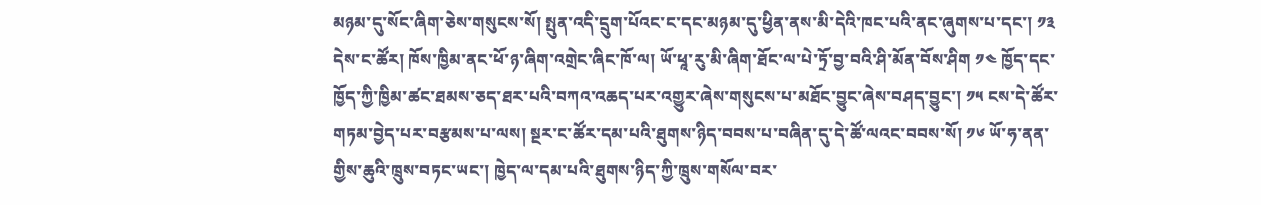མཉམ་དུ་སོང་ཞིག་ཅེས་གསུངས་སོ། སྤུན་འདི་དྲུག་པོའང་ང་དང་མཉམ་དུ་ཕྱིན་ནས་མི་དེའི་ཁང་པའི་ནང་ཞུགས་པ་དང་། ༡༣ དེས་ང་ཚོར། ཁོས་ཁྱིམ་ནང་ཕོ་ཉ་ཞིག་འགྲེང་ཞིང་ཁོ་ལ། ཡོ་ཕཱ་རུ་མི་ཞིག་ཐོང་ལ་པེ་ཏྲོ་བྱ་བའི་ཤི་མོན་བོས་ཤིག ༡༤ ཁྱོད་དང་ཁྱོད་ཀྱི་ཁྱིམ་ཚང་ཐམས་ཅད་ཐར་པའི་བཀའ་འཆད་པར་འགྱུར་ཞེས་གསུངས་པ་མཐོང་བྱུང་ཞེས་བཤད་བྱུང་། ༡༥ ངས་དེ་ཚོར་གཏམ་བྱེད་པར་བརྩམས་པ་ལས། སྔར་ང་ཚོར་དམ་པའི་ཐུགས་ཉིད་བབས་པ་བཞིན་དུ་དེ་ཚོ་ལའང་བབས་སོ། ༡༦ ཡོ་ཧ་ནན་གྱིས་ཆུའི་ཁྲུས་བཏང་ཡང་། ཁྱེད་ལ་དམ་པའི་ཐུགས་ཉིད་ཀྱི་ཁྲུས་གསོལ་བར་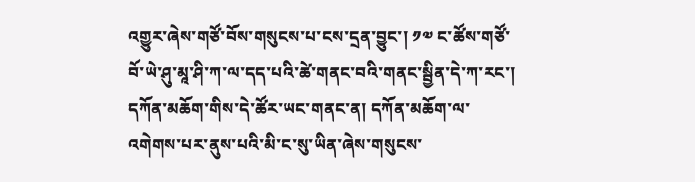འགྱུར་ཞེས་གཙོ་བོས་གསུངས་པ་ངས་དྲན་བྱུང་། ༡༧ ང་ཚོས་གཙོ་བོ་ཡེ་ཤུ་མཱ་ཤི་ཀ་ལ་དད་པའི་ཚེ་གནང་བའི་གནང་སྦྱིན་དེ་ཀ་རང་། དཀོན་མཆོག་གིས་དེ་ཚོར་ཡང་གནང་ན། དཀོན་མཆོག་ལ་འགེགས་པར་ནུས་པའི་མི་ང་སུ་ཡིན་ཞེས་གསུངས་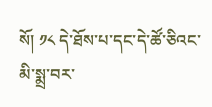སོ། ༡༨ དེ་ཐོས་པ་དང་དེ་ཚོ་ཅིའང་མི་སྨྲ་བར་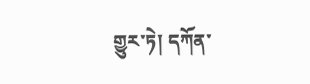གྱུར་ཏེ། དཀོན་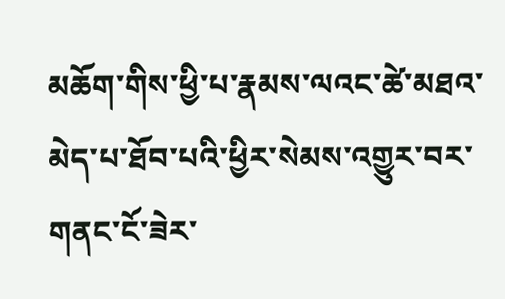མཆོག་གིས་ཕྱི་པ་རྣམས་ལའང་ཚེ་མཐའ་མེད་པ་ཐོབ་པའི་ཕྱིར་སེམས་འགྱུར་བར་གནང་ངོ་ཟེར་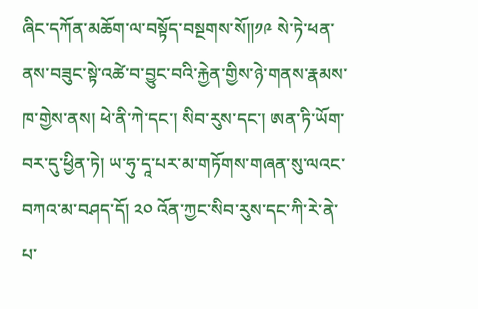ཞིང་དཀོན་མཆོག་ལ་བསྟོད་བསྔགས་སོ༎༡༩ སེ་ཏེ་ཕན་ནས་བཟུང་སྟེ་འཚེ་བ་བྱུང་བའི་རྐྱེན་གྱིས་ཉེ་གནས་རྣམས་ཁ་གྱེས་ནས། ཕེ་ནི་ཀེ་དང་། སིབ་རུས་དང་། ཨན་ཏི་ཡོག་བར་དུ་ཕྱིན་ཏེ། ཡ་ཧུ་དཱ་པར་མ་གཏོགས་གཞན་སུ་ལའང་བཀའ་མ་བཤད་དོ། ༢༠ འོན་ཀྱང་སིབ་རུས་དང་ཀི་རེ་ནེ་པ་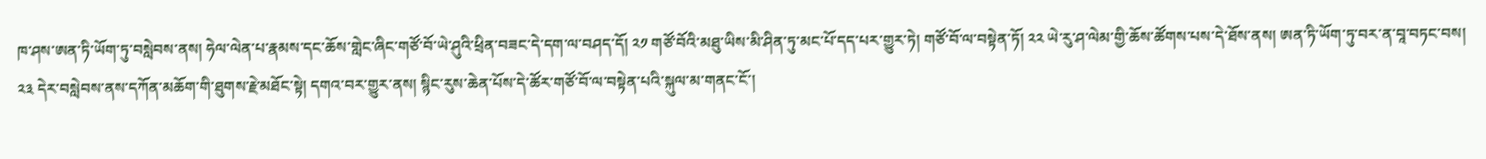ཁ་ཤས་ཨན་ཏི་ཡོག་ཏུ་བསླེབས་ནས། ཧེལ་ལེན་པ་རྣམས་དང་ཆོས་གླེང་ཞིང་གཙོ་བོ་ཡེ་ཤུའི་ཕྲིན་བཟང་དེ་དག་ལ་བཤད་དོ། ༢༡ གཙོ་བོའི་མཐུ་ཡིས་མི་ཤིན་ཏུ་མང་པོ་དད་པར་གྱུར་ཏེ། གཙོ་བོ་ལ་བསྟེན་ཏོ། ༢༢ ཡེ་རུ་ཤ་ལེམ་གྱི་ཆོས་ཚོགས་པས་དེ་ཐོས་ནས། ཨན་ཏི་ཡོག་ཏུ་བར་ན་བཱ་བཏང་བས། ༢༣ དེར་བསླེབས་ནས་དཀོན་མཆོག་གི་ཐུགས་རྗེ་མཐོང་སྟེ། དགའ་བར་གྱུར་ནས། སྙིང་རུས་ཆེན་པོས་དེ་ཚོར་གཙོ་བོ་ལ་བསྟེན་པའི་སྐུལ་མ་གནང་ངོ་།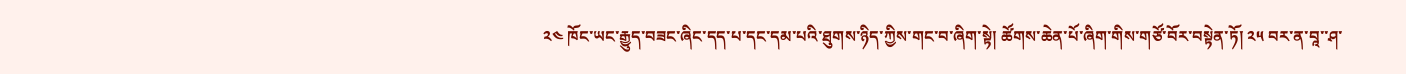༢༤ ཁོང་ཡང་རྒྱུད་བཟང་ཞིང་དད་པ་དང་དམ་པའི་ཐུགས་ཉིད་ཀྱིས་གང་བ་ཞིག་སྟེ། ཚོགས་ཆེན་པོ་ཞིག་གིས་གཙོ་བོར་བསྟེན་ཏོ། ༢༥ བར་ན་བཱ་་ཤ་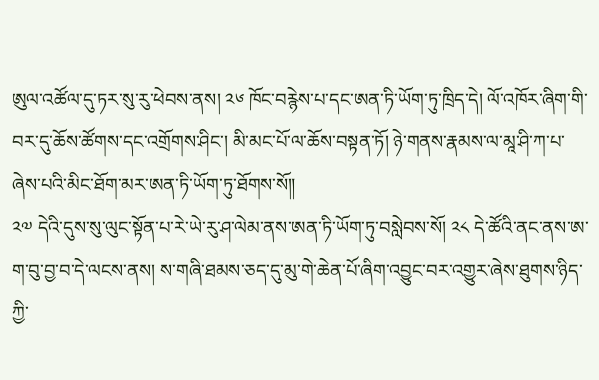ཨུལ་འཚོལ་དུ་ཏར་སུ་རུ་ཕེབས་ནས། ༢༦ ཁོང་བརྙེས་པ་དང་ཨན་ཏི་ཡོག་ཏུ་ཁྲིད་དེ། ལོ་འཁོར་ཞིག་གི་བར་དུ་ཆོས་ཚོགས་དང་འགྲོགས་ཤིང་། མི་མང་པོ་ལ་ཆོས་བསྟན་ཏོ། ཉེ་གནས་རྣམས་ལ་མཱ་ཤི་ཀ་པ་ཞེས་པའི་མིང་ཐོག་མར་ཨན་ཏི་ཡོག་ཏུ་ཐོགས་སོ༎
༢༧ དེའི་དུས་སུ་ལུང་སྟོན་པ་རེ་ཡེ་རུ་ཤ་ལེམ་ནས་ཨན་ཏི་ཡོག་ཏུ་བསླེབས་སོ། ༢༨ དེ་ཚོའི་ནང་ནས་ཨ་ག་བུ་བྱ་བ་དེ་ལངས་ནས། ས་གཞི་ཐམས་ཅད་དུ་མུ་གེ་ཆེན་པོ་ཞིག་འབྱུང་བར་འགྱུར་ཞེས་ཐུགས་ཉིད་ཀྱི་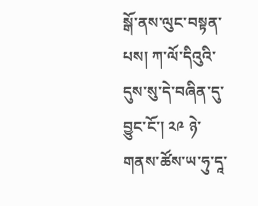སྒོ་ནས་ལུང་བསྟན་པས། ཀ་ལོ་དིའུའི་དུས་སུ་དེ་བཞིན་དུ་བྱུང་ངོ་། ༢༩ ཉེ་གནས་ཚོས་ཡ་ཧུ་དཱ་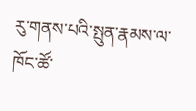རུ་གནས་པའི་སྤུན་རྣམས་ལ་ཁོང་ཚོ་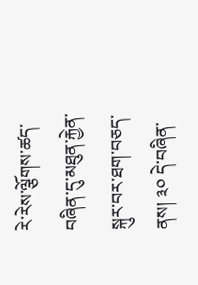རེ་རེས་ལྕོགས་ཚད་བཞིན་དུ་མཐུན་རྐྱེན་སྐུར་བར་ཐག་བཅད་ནས། ༣༠ དེ་བཞིན་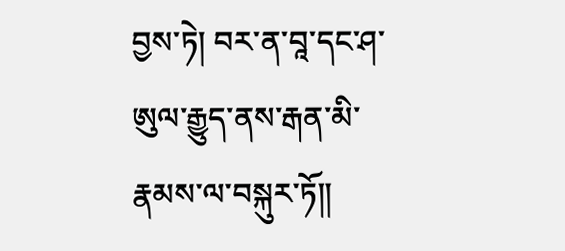བྱས་ཏེ། བར་ན་བཱ་དང་ཤ་ཨུལ་རྒྱུད་ནས་རྒན་མི་རྣམས་ལ་བསྐུར་ཏོ༎